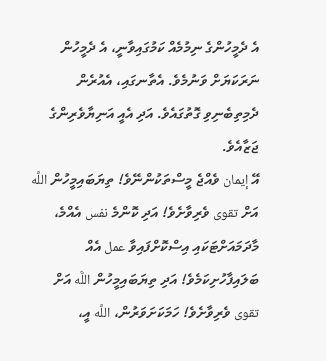އެ ދެމީހުންގެ ނިމުމެއް ކަމުގައިވާނީ، އެ ދެމީހުން ނަރަކަޔަށް ވަނުމެވެ. އެތާނގައި، އެއުރެން ދެމިތިބެނިވި ގޮތުގައެވެ. އަދި އެއީ އަނިޔާވެރިންގެ ޖަޒާއެވެ.
އޭ إيمان ވެއްޖެ މީސްތަކުންނޭވެ! ތިޔަބައިމީހުން اللَّه އަށް تقوى ވެރިވާށެވެ! އަދި ކޮންމެ نفس އެއްމެ، މާދަމައަށްޓަކައި އިސްކޮށްފައިވާ عمل އެއް ބަލައިފާހުށިކަމެވެ! އަދި ތިޔަބައިމީހުން اللَّه އަށް تقوى ވެރިވާށެވެ! ހަމަކަށަވަރުން، اللَّه އީ،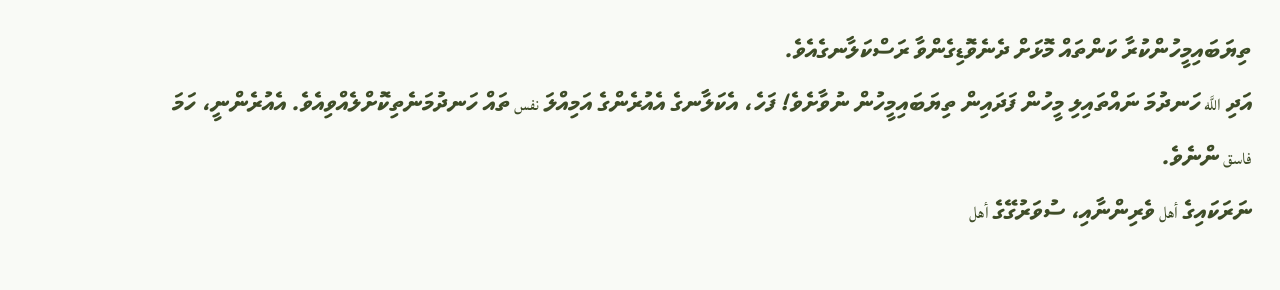ތިޔަބައިމީހުންކުރާ ކަންތައް މޮޅަށް ދެނެވޮޑިގެންވާ ރަސްކަލާނގެއެވެ.
އަދި اللَّه ހަނދުމަ ނައްތައިލި މީހުން ފަދައިން ތިޔަބައިމީހުން ނުވާށެވެ! ފަހެ، އެކަލާނގެ އެއުރެންގެ އަމިއްލަ نفس ތައް ހަނދުމަނެތިކޮށްލެއްވިއެވެ. އެއުރެންނީ، ހަމަ فاسق ންނެވެ.
ނަރަކައިގެ أهل ވެރިންނާއި، ސުވަރުގޭގެ أهل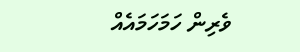ވެރިން ހަމަހަމައެއް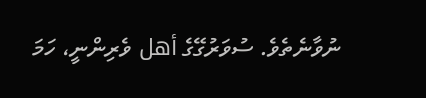ނުވާނެތެވެ. ސުވަރުގޭގެ أهل ވެރިންނީ، ހަމަ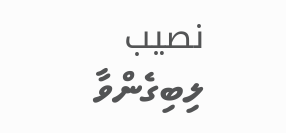نصيب ލިބިގެންވާ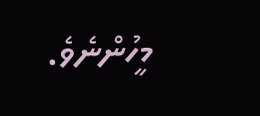މީހުންނެވެ.